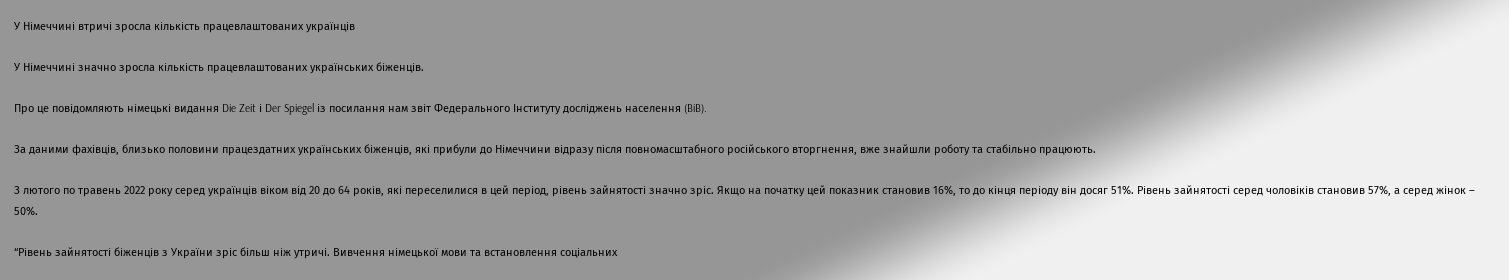У Німеччині втричі зросла кількість працевлаштованих українців

У Німеччині значно зросла кількість працевлаштованих українських біженців.

Про це повідомляють німецькі видання Die Zeit і Der Spiegel із посилання нам звіт Федерального Інституту досліджень населення (BiB).

За даними фахівців, близько половини працездатних українських біженців, які прибули до Німеччини відразу після повномасштабного російського вторгнення, вже знайшли роботу та стабільно працюють.

З лютого по травень 2022 року серед українців віком від 20 до 64 років, які переселилися в цей період, рівень зайнятості значно зріс. Якщо на початку цей показник становив 16%, то до кінця періоду він досяг 51%. Рівень зайнятості серед чоловіків становив 57%, а серед жінок – 50%.

“Рівень зайнятості біженців з України зріс більш ніж утричі. Вивчення німецької мови та встановлення соціальних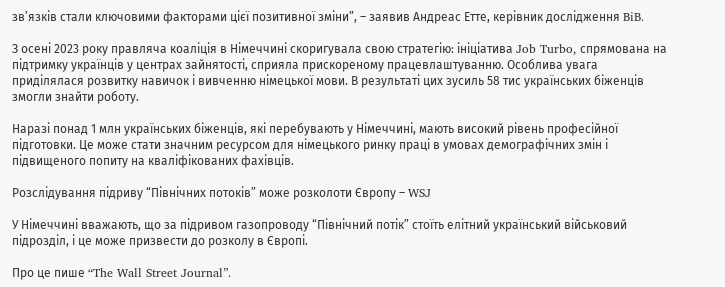зв’язків стали ключовими факторами цієї позитивної зміни”, – заявив Андреас Етте, керівник дослідження BiB.

З осені 2023 року правляча коаліція в Німеччині скоригувала свою стратегію: ініціатива Job Turbo, спрямована на підтримку українців у центрах зайнятості, сприяла прискореному працевлаштуванню. Особлива увага приділялася розвитку навичок і вивченню німецької мови. В результаті цих зусиль 58 тис українських біженців змогли знайти роботу.

Наразі понад 1 млн українських біженців, які перебувають у Німеччині, мають високий рівень професійної підготовки. Це може стати значним ресурсом для німецького ринку праці в умовах демографічних змін і підвищеного попиту на кваліфікованих фахівців.

Розслідування підриву “Північних потоків” може розколоти Європу – WSJ

У Німеччині вважають, що за підривом газопроводу “Північний потік” стоїть елітний український військовий підрозділ, і це може призвести до розколу в Європі.

Про це пише “The Wall Street Journal”.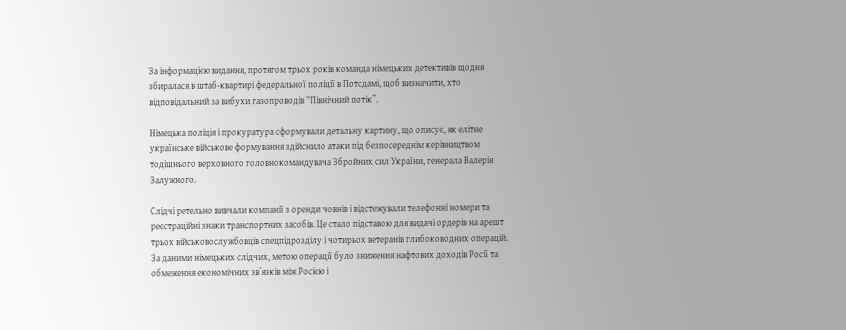За інформацією видання, протягом трьох років команда німецьких детективів щодня збиралася в штаб-квартирі федеральної поліції в Потсдамі, щоб визначити, хто відповідальний за вибухи газопроводів “Північний потік”.

Німецька поліція і прокуратура сформували детальну картину, що описує, як елітне українське військове формування здійснило атаки під безпосереднім керівництвом тодішнього верховного головнокомандувача Збройних сил України, генерала Валерія Залужного.

Слідчі ретельно вивчали компанії з оренди човнів і відстежували телефонні номери та реєстраційні знаки транспортних засобів. Це стало підставою для видачі ордерів на арешт трьох військовослужбовців спецпідрозділу і чотирьох ветеранів глибоководних операцій. За даними німецьких слідчих, метою операції було зниження нафтових доходів Росії та обмеження економічних зв’язків між Росією і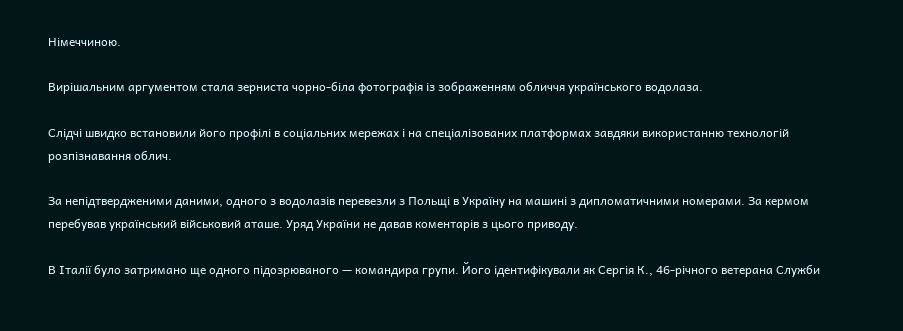Німеччиною.

Вирішальним аргументом стала зерниста чорно-біла фотографія із зображенням обличчя українського водолаза.

Слідчі швидко встановили його профілі в соціальних мережах і на спеціалізованих платформах завдяки використанню технологій розпізнавання облич.

За непідтвердженими даними, одного з водолазів перевезли з Польщі в Україну на машині з дипломатичними номерами. За кермом перебував український військовий аташе. Уряд України не давав коментарів з цього приводу.

В Італії було затримано ще одного підозрюваного — командира групи. Його ідентифікували як Сергія К., 46-річного ветерана Служби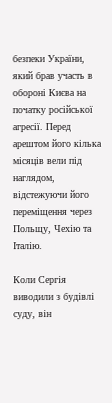безпеки України, який брав участь в обороні Києва на початку російської агресії. Перед арештом його кілька місяців вели під наглядом, відстежуючи його переміщення через Польщу, Чехію та Італію.

Коли Сергія виводили з будівлі суду, він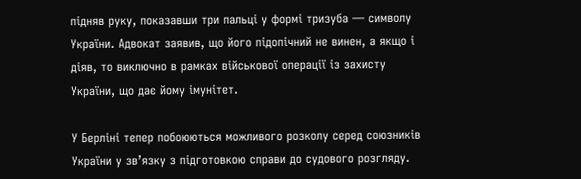підняв руку, показавши три пальці у формі тризуба — символу України. Адвокат заявив, що його підопічний не винен, а якщо і діяв, то виключно в рамках військової операції із захисту України, що дає йому імунітет.

У Берліні тепер побоюються можливого розколу серед союзників України у зв’язку з підготовкою справи до судового розгляду.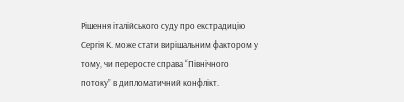Рішення італійського суду про екстрадицію Сергія К. може стати вирішальним фактором у тому, чи переросте справа “Північного потоку” в дипломатичний конфлікт.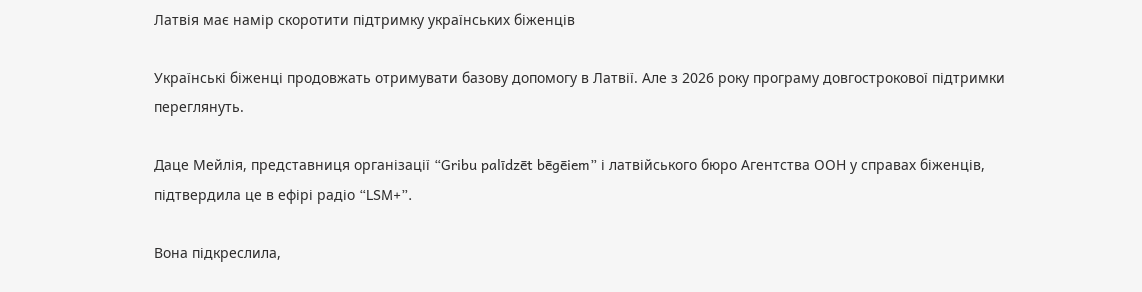Латвія має намір скоротити підтримку українських біженців

Українські біженці продовжать отримувати базову допомогу в Латвії. Але з 2026 року програму довгострокової підтримки переглянуть.

Даце Мейлія, представниця організації “Gribu palīdzēt bēgēiem” і латвійського бюро Агентства ООН у справах біженців, підтвердила це в ефірі радіо “LSM+”.

Вона підкреслила,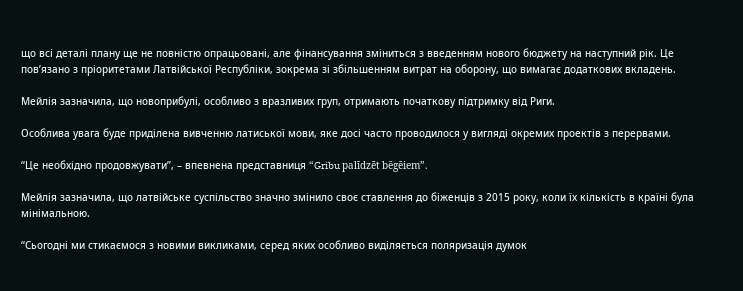що всі деталі плану ще не повністю опрацьовані, але фінансування зміниться з введенням нового бюджету на наступний рік. Це пов’язано з пріоритетами Латвійської Республіки, зокрема зі збільшенням витрат на оборону, що вимагає додаткових вкладень.

Мейлія зазначила, що новоприбулі, особливо з вразливих груп, отримають початкову підтримку від Риги.

Особлива увага буде приділена вивченню латиської мови, яке досі часто проводилося у вигляді окремих проектів з перервами.

“Це необхідно продовжувати”, – впевнена представниця “Gribu palīdzēt bēgēiem”.

Мейлія зазначила, що латвійське суспільство значно змінило своє ставлення до біженців з 2015 року, коли їх кількість в країні була мінімальною.

“Сьогодні ми стикаємося з новими викликами, серед яких особливо виділяється поляризація думок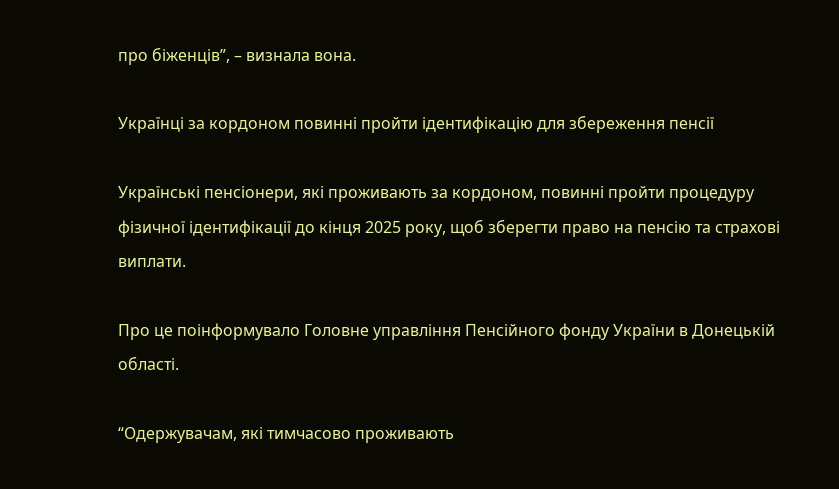про біженців”, – визнала вона.

Українці за кордоном повинні пройти ідентифікацію для збереження пенсії

Українські пенсіонери, які проживають за кордоном, повинні пройти процедуру фізичної ідентифікації до кінця 2025 року, щоб зберегти право на пенсію та страхові виплати.

Про це поінформувало Головне управління Пенсійного фонду України в Донецькій області.

“Одержувачам, які тимчасово проживають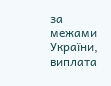за межами України, виплата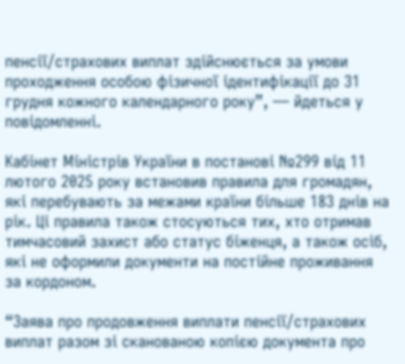пенсії/страхових виплат здійснюється за умови проходження особою фізичної ідентифікації до 31 грудня кожного календарного року”, — йдеться у повідомленні.

Кабінет Міністрів України в постанові №299 від 11 лютого 2025 року встановив правила для громадян, які перебувають за межами країни більше 183 днів на рік. Ці правила також стосуються тих, хто отримав тимчасовий захист або статус біженця, а також осіб, які не оформили документи на постійне проживання за кордоном.

“Заява про продовження виплати пенсії/страхових виплат разом зі сканованою копією документа про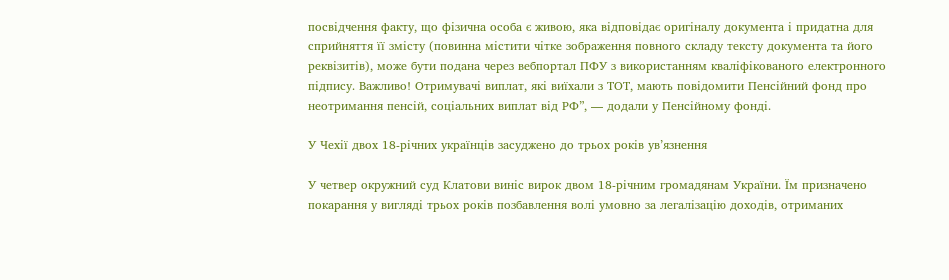посвідчення факту, що фізична особа є живою, яка відповідає оригіналу документа і придатна для сприйняття її змісту (повинна містити чітке зображення повного складу тексту документа та його реквізитів), може бути подана через вебпортал ПФУ з використанням кваліфікованого електронного підпису. Важливо! Отримувачі виплат, які виїхали з ТОТ, мають повідомити Пенсійний фонд про неотримання пенсій, соціальних виплат від РФ”, — додали у Пенсійному фонді.

У Чехії двох 18-річних українців засуджено до трьох років ув’язнення

У четвер окружний суд Клатови виніс вирок двом 18-річним громадянам України. Їм призначено покарання у вигляді трьох років позбавлення волі умовно за легалізацію доходів, отриманих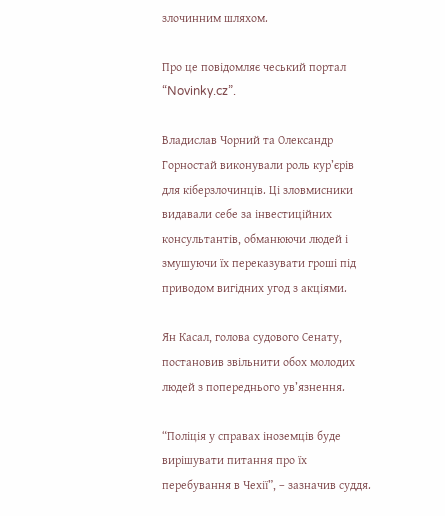злочинним шляхом.

Про це повідомляє чеський портал “Novinky.cz”.

Владислав Чорний та Олександр Горностай виконували роль кур’єрів для кіберзлочинців. Ці зловмисники видавали себе за інвестиційних консультантів, обманюючи людей і змушуючи їх переказувати гроші під приводом вигідних угод з акціями.

Ян Касал, голова судового Сенату, постановив звільнити обох молодих людей з попереднього ув’язнення.

“Поліція у справах іноземців буде вирішувати питання про їх перебування в Чехії”, – зазначив суддя.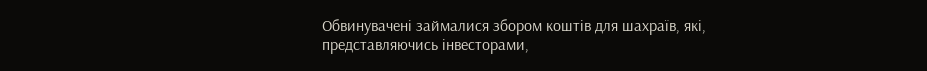Обвинувачені займалися збором коштів для шахраїв, які, представляючись інвесторами,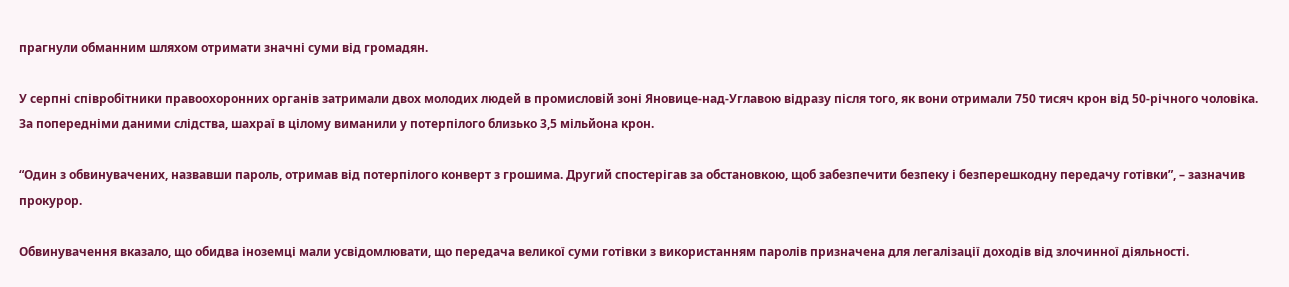прагнули обманним шляхом отримати значні суми від громадян.

У серпні співробітники правоохоронних органів затримали двох молодих людей в промисловій зоні Яновице-над-Углавою відразу після того, як вони отримали 750 тисяч крон від 50-річного чоловіка. За попередніми даними слідства, шахраї в цілому виманили у потерпілого близько 3,5 мільйона крон.

“Один з обвинувачених, назвавши пароль, отримав від потерпілого конверт з грошима. Другий спостерігав за обстановкою, щоб забезпечити безпеку і безперешкодну передачу готівки”, – зазначив прокурор.

Обвинувачення вказало, що обидва іноземці мали усвідомлювати, що передача великої суми готівки з використанням паролів призначена для легалізації доходів від злочинної діяльності.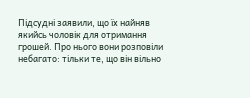Підсудні заявили, що їх найняв якийсь чоловік для отримання грошей. Про нього вони розповіли небагато: тільки те, що він вільно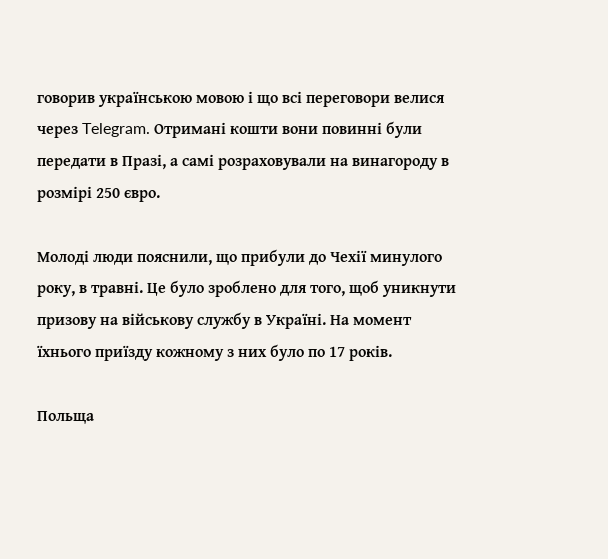говорив українською мовою і що всі переговори велися через Telegram. Отримані кошти вони повинні були передати в Празі, а самі розраховували на винагороду в розмірі 250 євро.

Молоді люди пояснили, що прибули до Чехії минулого року, в травні. Це було зроблено для того, щоб уникнути призову на військову службу в Україні. На момент їхнього приїзду кожному з них було по 17 років.

Польща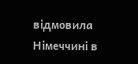відмовила Німеччині в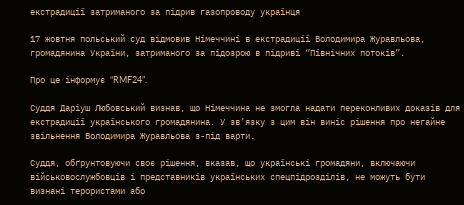екстрадиції затриманого за підрив газопроводу українця

17 жовтня польський суд відмовив Німеччині в екстрадиції Володимира Журавльова, громадянина України, затриманого за підозрою в підриві “Північних потоків”.

Про це інформує “RMF24”.

Суддя Даріуш Любовський визнав, що Німеччина не змогла надати переконливих доказів для екстрадиції українського громадянина. У зв’язку з цим він виніс рішення про негайне звільнення Володимира Журавльова з-під варти.

Суддя, обґрунтовуючи своє рішення, вказав, що українські громадяни, включаючи військовослужбовців і представників українських спецпідрозділів, не можуть бути визнані терористами або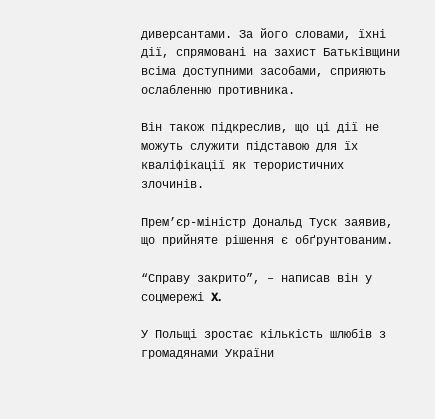диверсантами. За його словами, їхні дії, спрямовані на захист Батьківщини всіма доступними засобами, сприяють ослабленню противника.

Він також підкреслив, що ці дії не можуть служити підставою для їх кваліфікації як терористичних злочинів.

Прем’єр-міністр Дональд Туск заявив, що прийняте рішення є обґрунтованим.

“Справу закрито”, – написав він у соцмережі X.

У Польщі зростає кількість шлюбів з громадянами України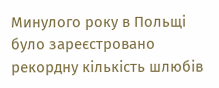Минулого року в Польщі було зареєстровано рекордну кількість шлюбів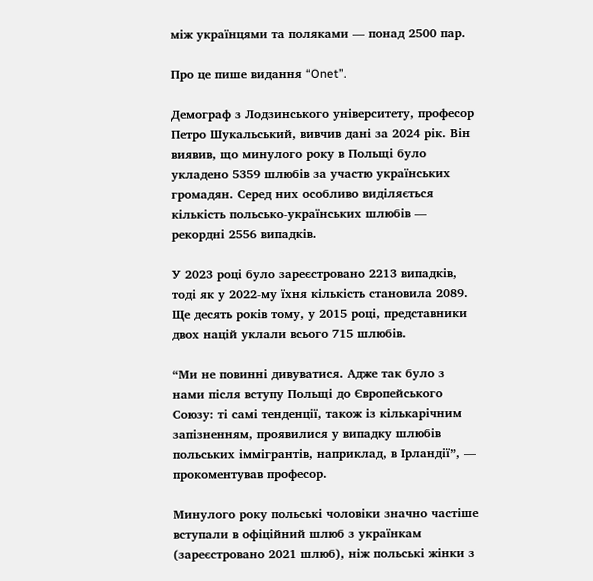між українцями та поляками — понад 2500 пар.

Про це пише видання “Onet”.

Демограф з Лодзинського університету, професор Петро Шукальський, вивчив дані за 2024 рік. Він виявив, що минулого року в Польщі було укладено 5359 шлюбів за участю українських громадян. Серед них особливо виділяється кількість польсько-українських шлюбів — рекордні 2556 випадків.

У 2023 році було зареєстровано 2213 випадків, тоді як у 2022-му їхня кількість становила 2089. Ще десять років тому, у 2015 році, представники двох націй уклали всього 715 шлюбів.

“Ми не повинні дивуватися. Адже так було з нами після вступу Польщі до Європейського Союзу: ті самі тенденції, також із кількарічним запізненням, проявилися у випадку шлюбів польських іммігрантів, наприклад, в Ірландії”, — прокоментував професор.

Минулого року польські чоловіки значно частіше вступали в офіційний шлюб з українкам (зареєстровано 2021 шлюб), ніж польські жінки з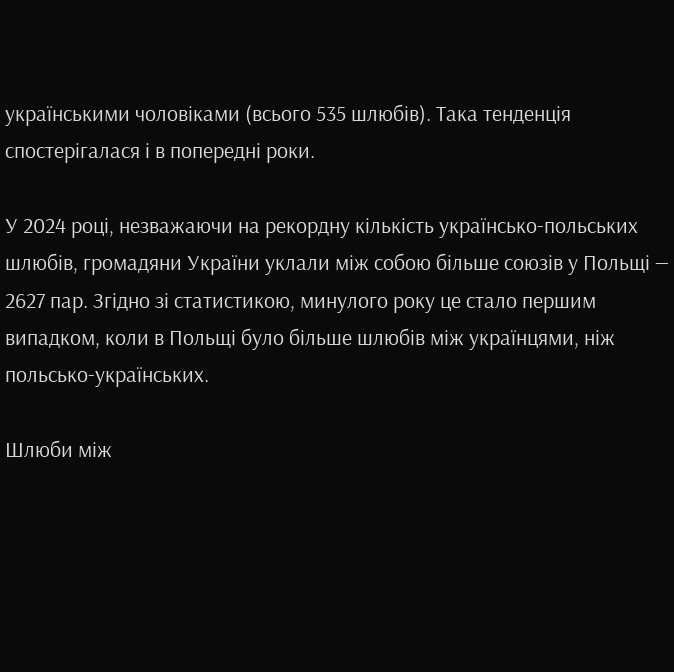українськими чоловіками (всього 535 шлюбів). Така тенденція спостерігалася і в попередні роки.

У 2024 році, незважаючи на рекордну кількість українсько-польських шлюбів, громадяни України уклали між собою більше союзів у Польщі — 2627 пар. Згідно зі статистикою, минулого року це стало першим випадком, коли в Польщі було більше шлюбів між українцями, ніж польсько-українських.

Шлюби між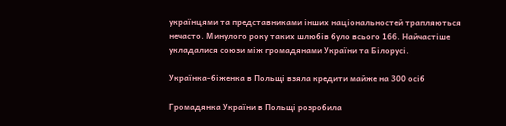українцями та представниками інших національностей трапляються нечасто. Минулого року таких шлюбів було всього 166. Найчастіше укладалися союзи між громадянами України та Білорусі.

Українка-біженка в Польщі взяла кредити майже на 300 осіб

Громадянка України в Польщі розробила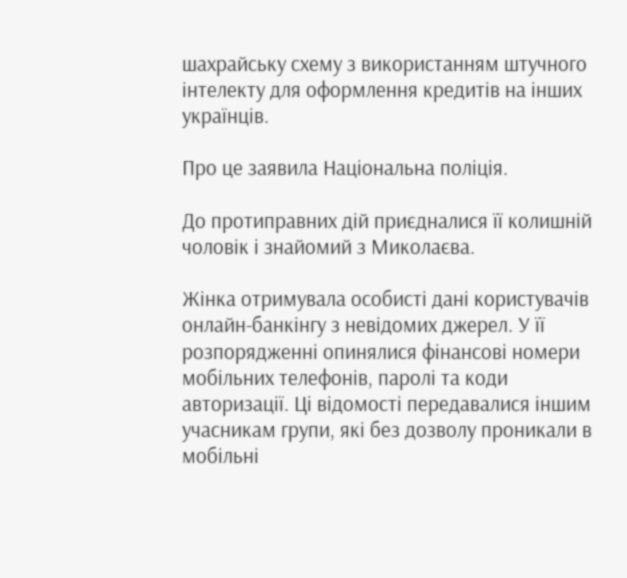шахрайську схему з використанням штучного інтелекту для оформлення кредитів на інших українців.

Про це заявила Національна поліція.

До протиправних дій приєдналися її колишній чоловік і знайомий з Миколаєва.

Жінка отримувала особисті дані користувачів онлайн-банкінгу з невідомих джерел. У її розпорядженні опинялися фінансові номери мобільних телефонів, паролі та коди авторизації. Ці відомості передавалися іншим учасникам групи, які без дозволу проникали в мобільні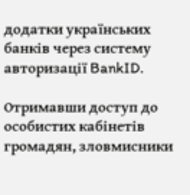додатки українських банків через систему авторизації BankID.

Отримавши доступ до особистих кабінетів громадян, зловмисники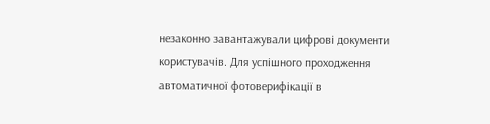незаконно завантажували цифрові документи користувачів. Для успішного проходження автоматичної фотоверифікації в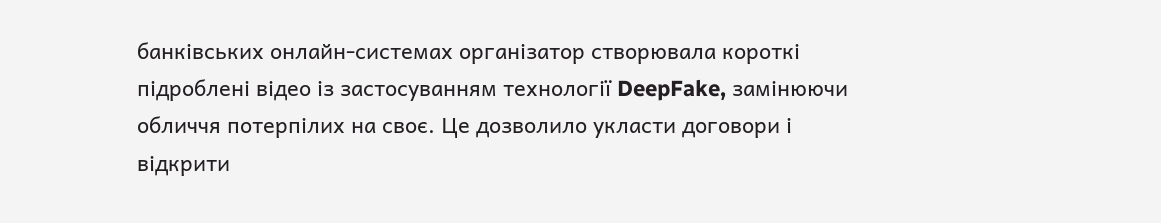банківських онлайн-системах організатор створювала короткі підроблені відео із застосуванням технології DeepFake, замінюючи обличчя потерпілих на своє. Це дозволило укласти договори і відкрити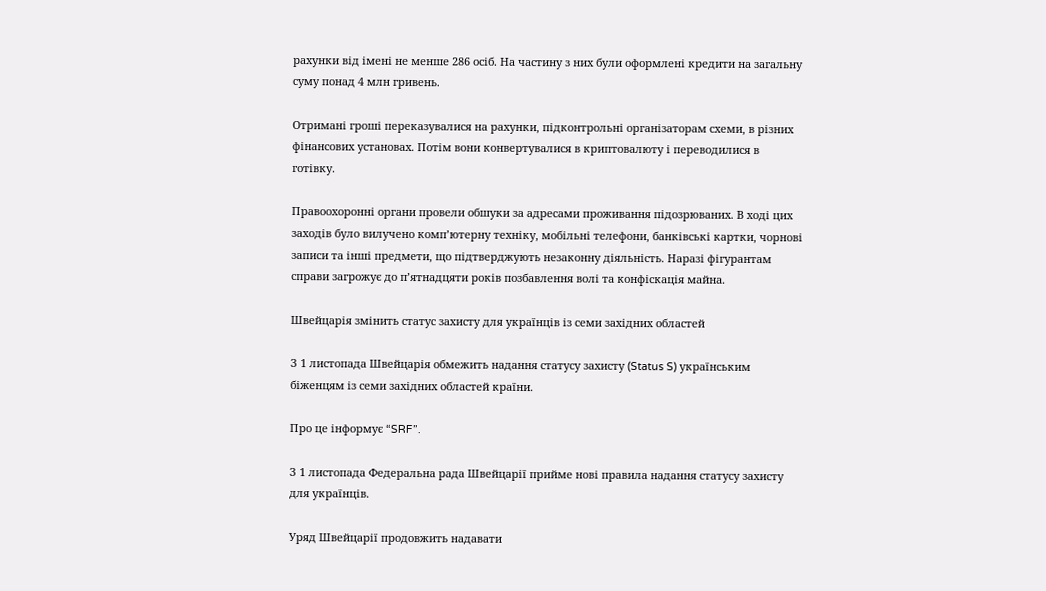рахунки від імені не менше 286 осіб. На частину з них були оформлені кредити на загальну суму понад 4 млн гривень.

Отримані гроші переказувалися на рахунки, підконтрольні організаторам схеми, в різних фінансових установах. Потім вони конвертувалися в криптовалюту і переводилися в готівку.

Правоохоронні органи провели обшуки за адресами проживання підозрюваних. В ході цих заходів було вилучено комп’ютерну техніку, мобільні телефони, банківські картки, чорнові записи та інші предмети, що підтверджують незаконну діяльність. Наразі фігурантам справи загрожує до п’ятнадцяти років позбавлення волі та конфіскація майна.

Швейцарія змінить статус захисту для українців із семи західних областей

З 1 листопада Швейцарія обмежить надання статусу захисту (Status S) українським біженцям із семи західних областей країни.

Про це інформує “SRF”.

З 1 листопада Федеральна рада Швейцарії прийме нові правила надання статусу захисту для українців.

Уряд Швейцарії продовжить надавати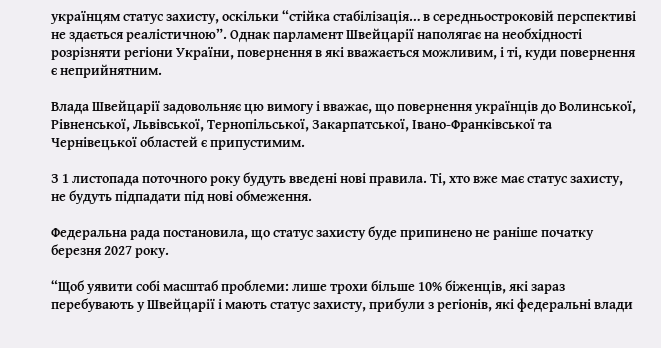українцям статус захисту, оскільки “стійка стабілізація… в середньостроковій перспективі не здається реалістичною”. Однак парламент Швейцарії наполягає на необхідності розрізняти регіони України, повернення в які вважається можливим, і ті, куди повернення є неприйнятним.

Влада Швейцарії задовольняє цю вимогу і вважає, що повернення українців до Волинської, Рівненської, Львівської, Тернопільської, Закарпатської, Івано-Франківської та Чернівецької областей є припустимим.

З 1 листопада поточного року будуть введені нові правила. Ті, хто вже має статус захисту, не будуть підпадати під нові обмеження.

Федеральна рада постановила, що статус захисту буде припинено не раніше початку березня 2027 року.

“Щоб уявити собі масштаб проблеми: лише трохи більше 10% біженців, які зараз перебувають у Швейцарії і мають статус захисту, прибули з регіонів, які федеральні влади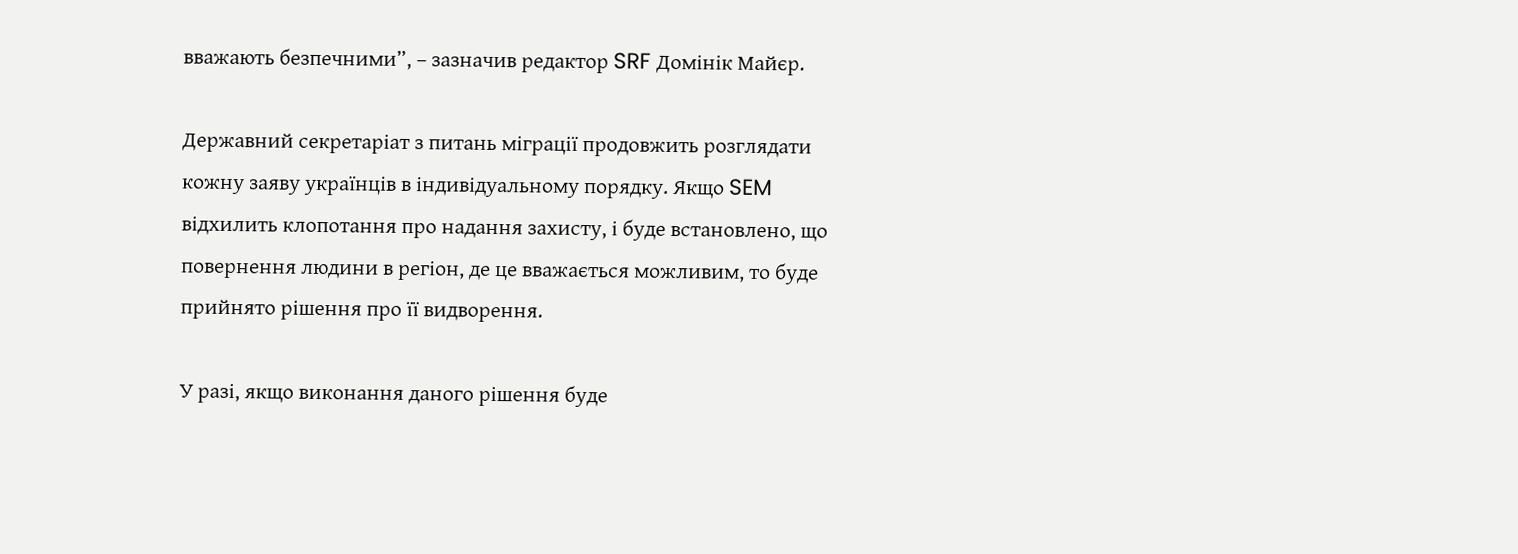вважають безпечними”, – зазначив редактор SRF Домінік Майєр.

Державний секретаріат з питань міграції продовжить розглядати кожну заяву українців в індивідуальному порядку. Якщо SEM відхилить клопотання про надання захисту, і буде встановлено, що повернення людини в регіон, де це вважається можливим, то буде прийнято рішення про її видворення.

У разі, якщо виконання даного рішення буде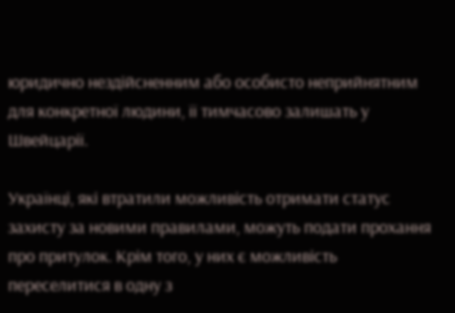юридично нездійсненним або особисто неприйнятним для конкретної людини, її тимчасово залишать у Швейцарії.

Українці, які втратили можливість отримати статус захисту за новими правилами, можуть подати прохання про притулок. Крім того, у них є можливість переселитися в одну з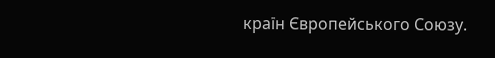країн Європейського Союзу.